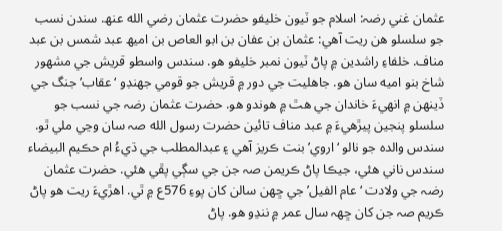عثمان غني رضہ: اسلام جو ٽيون خليفو حضرت عثمان رضي الله عنھ. سندن نسب جو سلسلو هن ريت آهي: عثمان بن عفان بن ابو العاص بن اميھ عبد شمس بن عبد مناف. خلفاءِ راشدين ۾ پاڻ ٽيون نمبر خليفو هو. سندس واسطو قريش جي مشھور شاخ بنو اميه سان هو. جاهليت جي دور ۾ قريش جو قومي جهنڊو ‘عقاب’ جنگ جي ڏينهن ۾ انهيءَ خاندان جي هٿ ۾ هوندو هو. حضرت عثمان رضہ جي نسب جو سلسلو پنجين پيڙهيءَ ۾ عبد مناف تائين حضرت رسول الله صہ سان وڃي ملي ٿو. سندس والدہ جو نالو ‘اروي’ بنت ڪريز آهي ۽ عبدالمطلب جي ڌيءُ ام حڪيم البيضاء سندس ناني هئي، جيڪا پاڻ ڪريمن صہ جن جي سڳي پڦي هئي. حضرت عثمان رضہ جي ولادت ‘عام الفيل’ جي ڇھن سالن کان پوءِ 576ع ۾ ٿي. اهڙيءَ ريت هو پاڻ ڪريم صہ جن کان ڇھہ سال عمر ۾ ننڍو هو. پاڻ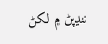ننڍپڻ ۾ لکڻ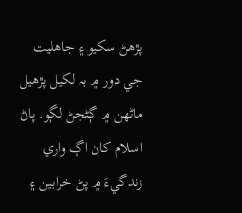پڙهڻ سکيو ۽ جاهليت جي دور ۾ بہ لکيل پڙهيل ماڻهن ۾ ڳڻجڻ لڳو. پاڻ اسلام کان اڳ واري زندگيءَ ۾ پڻ خرابين ۽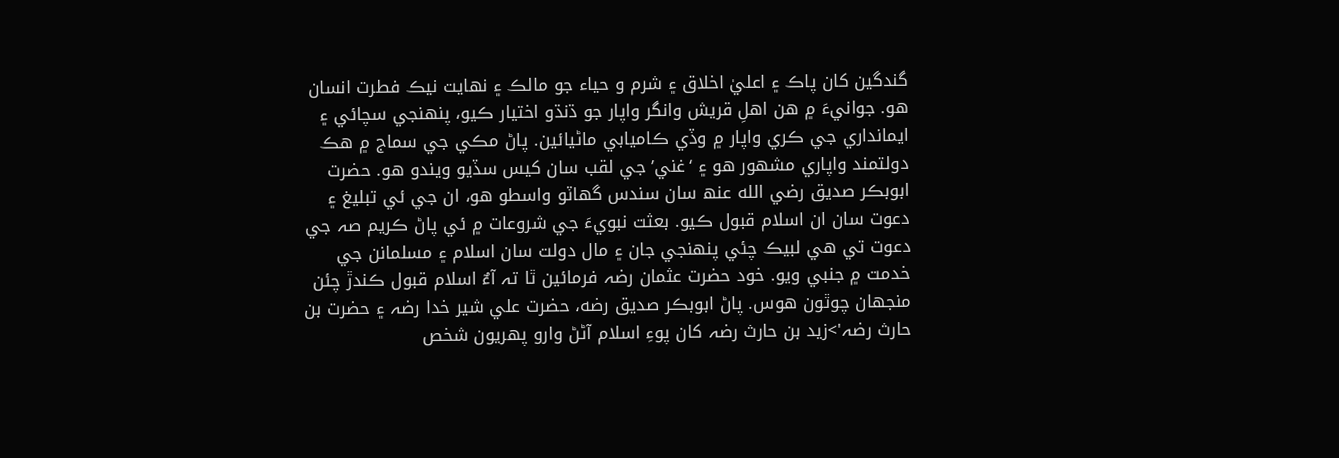گندگين کان پاڪ ۽ اعليٰ اخلاق ۽ شرم و حياء جو مالڪ ۽ نهايت نيڪ فطرت انسان هو. جوانيءَ ۾ هن اهلِ قريش وانگر واپار جو ڌنڌو اختيار ڪيو، پنھنجي سچائي ۽ ايمانداري جي ڪري واپار ۾ وڏي ڪاميابي ماڻيائين. پاڻ مڪي جي سماج ۾ هڪ دولتمند واپاري مشھور هو ۽ ‘غني’ جي لقب سان کيس سڏيو ويندو هو. حضرت ابوبڪر صديق رضي الله عنھ سان سندس گهاٽو واسطو هو، ان جي ئي تبليغ ۽ دعوت سان ان اسلام قبول ڪيو. بعثت نبويءَ جي شروعات ۾ ئي پاڻ ڪريم صہ جي دعوت تي هي لبيڪ چئي پنھنجي جان ۽ مال دولت سان اسلام ۽ مسلمانن جي خدمت ۾ جنبي ويو. خود حضرت عثمان رضہ فرمائين ٿا تہ آءٌ اسلام قبول ڪندڙ چئن منجهان چوٿون هوس. پاڻ ابوبڪر صديق رضه، حضرت علي شير خدا رضہ ۽ حضرت بن حارث رضہ'>زيد بن حارث رضہ کان پوءِ اسلام آڻڻ وارو پهريون شخص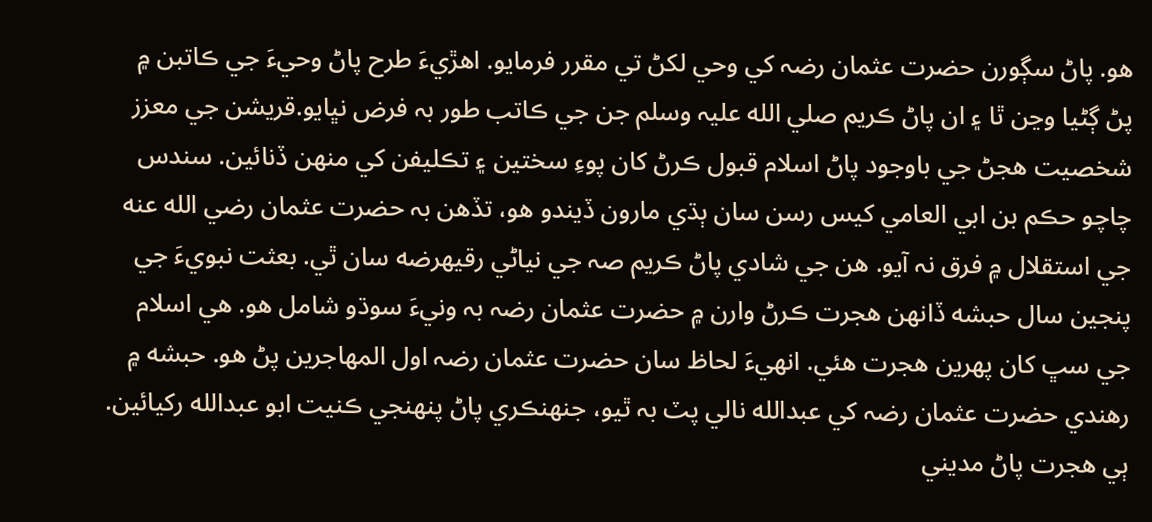هو. پاڻ سڳورن حضرت عثمان رضہ کي وحي لکڻ تي مقرر فرمايو. اهڙيءَ طرح پاڻ وحيءَ جي ڪاتبن ۾ پڻ ڳڻيا وڃن ٿا ۽ ان پاڻ ڪريم صلي الله عليہ وسلم جن جي ڪاتب طور بہ فرض نڀايو.قريشن جي معزز شخصيت هجڻ جي باوجود پاڻ اسلام قبول ڪرڻ کان پوءِ سختين ۽ تڪليفن کي منهن ڏنائين. سندس چاچو حڪم بن ابي العامي کيس رسن سان ٻڌي مارون ڏيندو هو، تڏهن بہ حضرت عثمان رضي الله عنه جي استقلال ۾ فرق نہ آيو. هن جي شادي پاڻ ڪريم صہ جي نياڻي رقيهرضه سان ٿي. بعثت نبويءَ جي پنجين سال حبشه ڏانهن هجرت ڪرڻ وارن ۾ حضرت عثمان رضہ بہ ونيءَ سوڌو شامل هو. هي اسلام جي سڀ کان پهرين هجرت هئي. انهيءَ لحاظ سان حضرت عثمان رضہ اول المهاجرين پڻ هو. حبشه ۾ رهندي حضرت عثمان رضہ کي عبدالله نالي پٽ بہ ٿيو، جنهنڪري پاڻ پنھنجي ڪنيت ابو عبدالله رکيائين. ٻي هجرت پاڻ مديني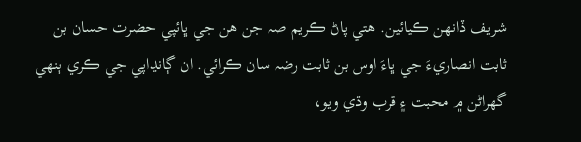شريف ڏانهن ڪيائين. هتي پاڻ ڪريم صہ جن هن جي ڀائپي حضرت حسان بن ثابت انصاريءَ جي ڀاءَ اوس بن ثابت رضہ سان ڪرائي. ان ڳانڍاپي جي ڪري ٻنهي گهراڻن ۾ محبت ۽ قرب وڌي ويو،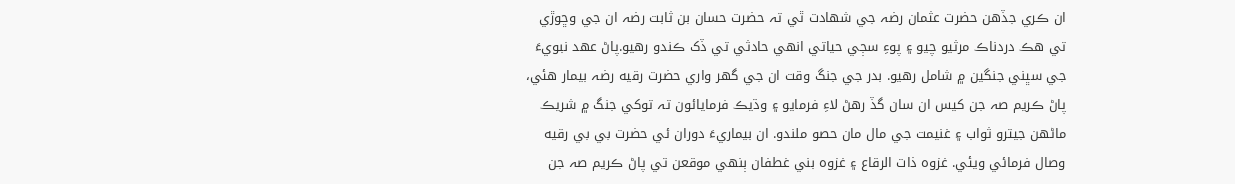ان ڪري جڏهن حضرت عثمان رضہ جي شهادت ٿي تہ حضرت حسان بن ثابت رضہ ان جي وڇوڙي تي هڪ دردناڪ مرثيو چيو ۽ پوءِ سڄي حياتي انهي حادثي تي ڏک ڪندو رهيو.پاڻ عھد نبويءَ جي سڀني جنگين ۾ شامل رهيو. بدر جي جنگ وقت ان جي گهر واري حضرت رقيه رضہ بيمار هئي، پاڻ ڪريم صہ جن کيس ان سان گڏ رهڻ لاءِ فرمايو ۽ وڌيڪ فرمايائون تہ توکي جنگ ۾ شريڪ ماڻهن جيترو ثواب ۽ غنيمت جي مال مان حصو ملندو. ان بيماريءَ دوران ئي حضرت بي بي رقيه وصال فرمائي ويئي. غزوه ذات الرقاع ۽ غزوه بني غطفان ٻنهي موقعن تي پاڻ ڪريم صہ جن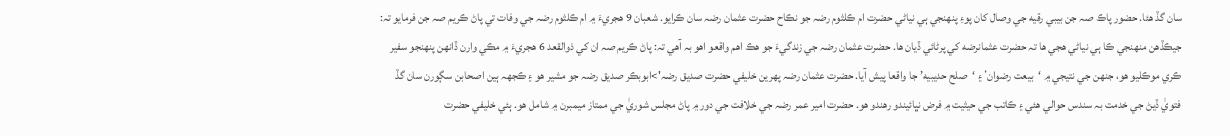سان گڏ هئا. حضور پاڪ صہ جن بيبي رقيه جي وصال کان پوءِ پنھنجي ٻي نياڻي حضرت ام ڪلثوم رضہ جو نڪاح حضرت عثمان رضہ سان ڪرايو. شعبان 9 هجريءَ ۾ ام ڪلثوم رضہ جي وفات تي پاڻ ڪريم صہ جن فرمايو تہ: جيڪڏهن منهنجي ڪا ٻي نياڻي هجي ها تہ حضرت عثمانرضه کي پرڻائي ڏيان ها. حضرت عثمان رضہ جي زندگيءَ جو هڪ اهم واقعو اهو بہ آهي تہ: پاڻ ڪريم صہ ان کي ذوالقعد 6 هجريءَ ۾ مڪي وارن ڏانهن پنهنجو سفير ڪري موڪليو هو، جنهن جي نتيجي ۾ ‘بيعت رضوان’ ۽ ‘صلح حديبيه’ جا واقعا پيش آيا. حضرت عثمان رضہ پهرين خليفي حضرت صديق رضہ'>ابوبڪر صديق رضہ جو مشير هو ۽ ڪجهہ ٻين اصحابن سڳورن سان گڏ فتويٰ ڏيڻ جي خدمت بہ سندس حوالي هئي ۽ ڪاتب جي حيثيت ۾ فرض نڀائيندو رهندو هو. حضرت امير عمر رضہ جي خلافت جي دور ۾ پاڻ مجلس شوريٰ جي ممتاز ميمبرن ۾ شامل هو. ٻئي خليفي حضرت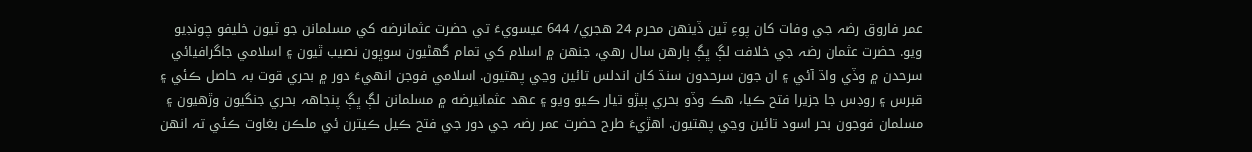عمر فاروق رضہ جي وفات کان پوءِ ٽين ڏينهن محرم 24 هجري/ 644 عيسويءَ تي حضرت عثمانرضه کي مسلمانن جو ٽيون خليفو چونڊيو ويو. حضرت عثمان رضہ جي خلافت لڳ ڀڳ ٻارهن سال رهي، جنهن ۾ اسلام کي تمام گهڻيون سوڀون نصيب ٿيون ۽ اسلامي جاگرافيائي سرحدن ۾ وڏي واڌ آئي ۽ ان جون سرحدون سنڌ کان اندلس تائين وڃي پهتيون. اسلامي فوجن انهيءَ دور ۾ بحري قوت بہ حاصل ڪئي ۽ قبرس ۽ روڊس جا جزيرا فتح ڪيا، هڪ وڏو بحري ٻيڙو تيار ڪيو ويو ۽ عھد عثمانيرضه ۾ مسلمانن لڳ ڀڳ پنجاھہ بحري جنگيون وڙهيون ۽ مسلمان فوجون بحر اسود تائين وڃي پهتيون. اهڙيءَ طرح حضرت عمر رضہ جي دور جي فتح ڪيل ڪيترن ئي ملڪن بغاوت ڪئي تہ انهن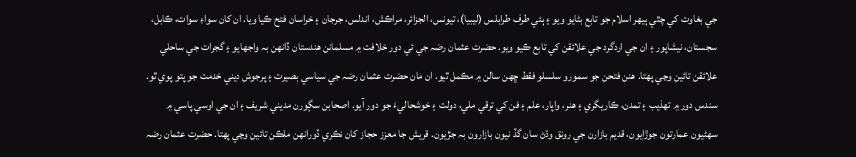جي بغاوت کي چٿي ٻيهر اسلام جو تابع بڻايو ويو ۽ ٻئي طرف طرابلس (ليبيا)، تيونس، الجزائر، مراڪش، اندلس، جرجان ۽ خراسان فتح ڪيا ويا. ان کان سواءِ سوات، ڪابل، سجستان، نيشاپور ۽ ان جي اردگرد جي علائقن کي تابع ڪيو ويو. حضرت عثمان رضہ جي ئي دور خلافت ۾ مسلمانن هندستان ڏانهن بہ واجهايو ۽ گجرات جي ساحلي علائقن تائين وڃي پهتا. هنن فتحن جو سمورو سلسلو فقط ڇھن سالن ۾ مڪمل ٿيو. ان مان حضرت عثمان رضہ جي سياسي بصيرت ۽ پرجوش ديني خدمت جو پتو پوي ٿو. سندس دور ۾ تھذيب ۽ تمدن، ڪاريگري ۽ هنر، واپار، علم ۽ فن کي ترقي ملي، دولت ۽ خوشحاليءَ جو دور آيو. اصحابن سڳورن مديني شريف ۽ ان جي اوسي پاسي ۾ سهڻيون عمارتون جوڙايون، قديم بازارن جي رونق وڌڻ سان گڏ نيون بازارون بہ جڙيون. قريش جا معزز حجاز کان نڪري ڏورانهن ملڪن تائين وڃي پهتا. حضرت عثمان رضہ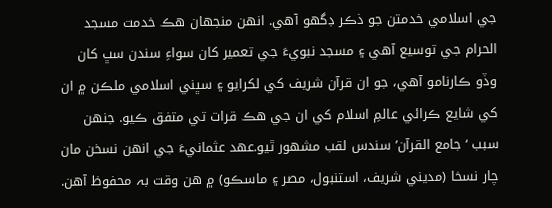جي اسلامي خدمتن جو ذڪر ڊگهو آهي. انهن منجهان هڪ خدمت مسجد الحرام جي توسيع آهي ۽ مسجد نبويءَ جي تعمير کان سواءِ سندن سڀ کان وڏو ڪارنامو آهي، جو ان قرآن شريف کي لکرايو ۽ سڀني اسلامي ملڪن ۾ ان کي شايع ڪرائي عالمِ اسلام کي ان جي هڪ قرات تي متفق ڪيو. جنهن سبب ‘جامع القرآن’ سندس لقب مشھور ٿيو.عھد عثمانيءَ جي انهن نسخن مان چار نسخا (مديني شريف، استنبول، مصر ۽ ماسڪو) ۾ هن وقت بہ محفوظ آهن.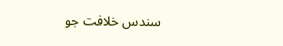سندس خلافت جو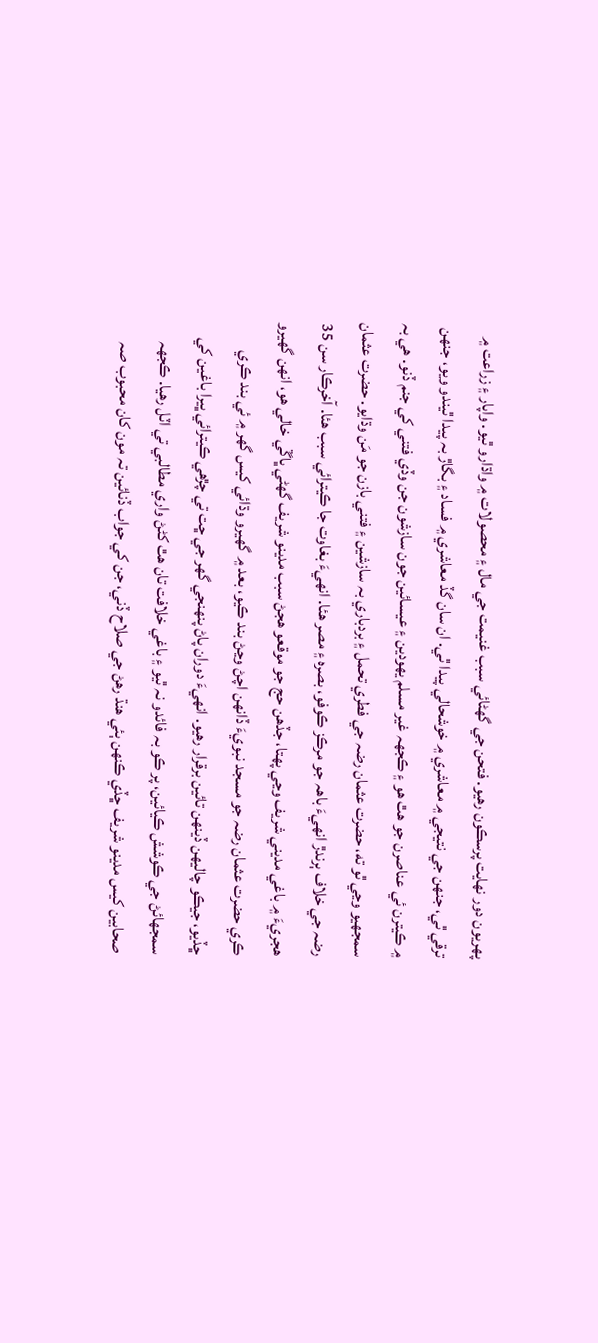پهريون دور نهايت پرسڪون رهيو. فتحن جي گهڻائي سبب غنيمت جي مال ۽ محصولات ۾ واڌارو ٿيو. واپار ۽ زراعت ۾ ترقي ٿي، جنهن جي نتيجي ۾ معاشري ۾ خوشحالي پيدا ٿي. ان سان گڏ معاشري ۾ فساد ۽ بگاڙ بہ پيدا ٿيندو ويو، جنهن ۾ ڪيترن ئي عناصرن جو هٿ هو ۽ ڪجهہ غير مسلم يهودين ۽ عيسائين جون سازشون جن وڏي فتني کي جنم ڏنو. هي بہ سمجهيو وڃي ٿو ته، حضرت عثمان رضہ جي فطري تحمل ۽ بردباري بہ سازشين ۽ فتني بازن جو مَن وڌايو. حضرت عثمان رضہ جي خلاف ٻرندڙ انهيءَ باھہ جو مرڪز ڪوفو، بصره ۽ مصر هئا. انهيءَ بغاوت جا ڪيترائي سبب هئا. آخرڪار سن 35 هجريءَ ۾ باغي مديني شريف وڃي پهتا، جڏهن حج جو موقعو هجڻ سبب مدينو شريف گهڻي ڀاڱي خالي هو، انهن گهيرو ڪري حضرت عثمان رضہ جو مسجد نبويءَ ڏانهن اچڻ وڃڻ بند ڪيو، بعد ۾ گهيرو وڌائي کيس گهر ۾ ئي بند ڪري ڇڏيو، جيڪو چاليهن ڏينهن تائين برقرار رهيو. انهيءَ دوران پاڻ پنھنجي گهر جي ڇت تي چڙهي ڪيترائي ڀيرا باغين کي سمجهائڻ جي ڪوشش ڪيائين، پر ڪو بہ فائدو نہ ٿيو ۽ باغي خلافت تان هٿ کڻڻ واري مطالبي تي اٽل رهيا. ڪجهہ صحابين کيس مدينو شريف ڇڏي ڪنهن ٻئي هنڌ رهڻ جي صلاح ڏني، جن کي جواب ڏنائين تہ مون کان محبوب صہ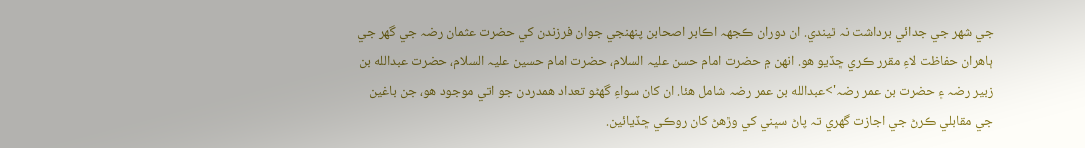جي شھر جي جدائي برداشت نہ ٿيندي. ان دوران ڪجهہ اڪابر اصحابن پنھنجي جوان فرزندن کي حضرت عثمان رضہ جي گهر جي ٻاهران حفاظت لاءِ مقرر ڪري ڇڏيو هو. انهن ۾ حضرت امام حسن عليہ السلام، حضرت امام حسين عليہ السلام، حضرت عبدالله بن زبير رضہ ۽ حضرت بن عمر رضہ'>عبدالله بن عمر رضہ شامل هئا. ان کان سواءِ گهڻو تعداد همدردن جو اتي موجود هو، جن باغين جي مقابلي ڪرڻ جي اجازت گهري تہ پاڻ سڀني کي وڙهڻ کان روڪي ڇڏيائين.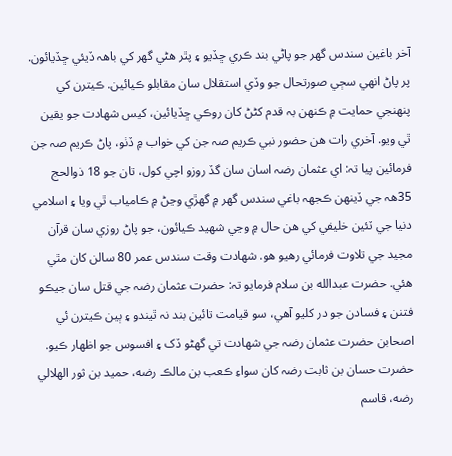آخر باغين سندس گهر جو پاڻي بند ڪري ڇڏيو ۽ پٿر هڻي گهر کي باھہ ڏيئي ڇڏيائون. پر پاڻ انهي سڄي صورتحال جو وڏي استقلال سان مقابلو ڪيائين. ڪيترن کي پنھنجي حمايت ۾ ڪنهن بہ قدم کڻڻ کان روڪي ڇڏيائين، کيس شهادت جو يقين ٿي ويو. آخري رات هن حضور نبي ڪريم صہ جن کي خواب ۾ ڏٺو، پاڻ ڪريم صہ جن فرمائين پيا تہ: اي عثمان رضہ اسان سان گڏ روزو اچي کول، تان جو 18 ذوالحج 35ھہ جي ڏينهن ڪجهہ باغي سندس گهر ۾ گهڙي وڃڻ ۾ ڪامياب ٿي ويا ۽ اسلامي دنيا جي ٽئين خليفي کي هن حال ۾ وڃي شھيد ڪيائون، جو پاڻ روزي سان قرآن مجيد جي تلاوت فرمائي رهيو هو. شهادت وقت سندس عمر 80 سالن کان مٿي هئي. حضرت عبدالله بن سلام فرمايو تہ: حضرت عثمان رضہ جي قتل سان جيڪو فتنن ۽ فسادن جو در کليو آهي، سو قيامت تائين بند نہ ٿيندو ۽ ٻين ڪيترن ئي اصحابن حضرت عثمان رضہ جي شهادت تي گهڻو ڏک ۽ افسوس جو اظهار ڪيو. حضرت حسان بن ثابت رضہ کان سواءِ ڪعب بن مالڪ رضه، حميد بن ثور الهلالي رضه، قاسم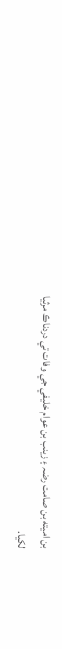بن اميته بن صامت رضہ ۽ زينب بن عوام خليفي جي وفات تي دردناڪ مرثيا لکيا.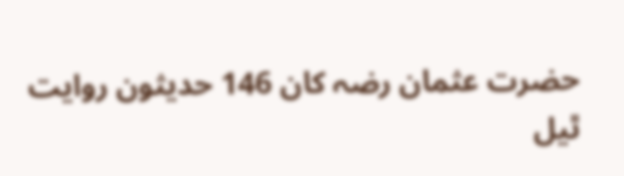حضرت عثمان رضہ کان 146 حديثون روايت ٿيل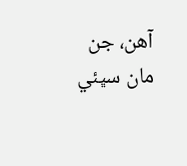آهن، جن مان سڀئي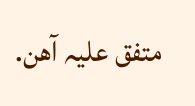متفق عليہ آهن.